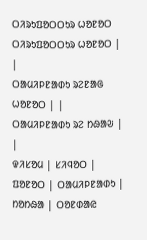ᱛᱤᱨᱩᱯᱚᱛᱛᱩᱨ ᱦᱚᱱᱚᱛ
ᱛᱤᱨᱩᱯᱚᱛᱛᱩᱨ ᱦᱚᱱᱚᱛ | |
ᱛᱟᱢᱤᱞᱱᱟᱰᱩ ᱨᱮᱱᱟᱜ ᱦᱚᱱᱚᱛ | |
ᱛᱟᱢᱤᱞᱱᱟᱰᱩ ᱨᱮ ᱴᱷᱟᱶ | |
ᱫᱤᱥᱚᱢ | ᱥᱤᱧᱚᱛ |
ᱯᱚᱱᱚᱛ | ᱛᱟᱢᱤᱞᱱᱟᱰᱩ |
ᱴᱚᱴᱷᱟ | ᱛᱚᱱᱰᱟᱭ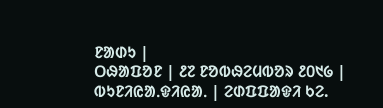ᱱᱟᱰᱩ |
ᱛᱷᱟᱯᱚᱱ | ᱒᱗ ᱱᱚᱵᱷᱮᱢᱵᱚᱨ ᱒᱐᱑᱙ |
ᱵᱩᱱᱤᱭᱟᱹᱫᱤᱭᱟᱹ | ᱮᱰᱯᱯᱟᱫᱤ ᱠᱮ.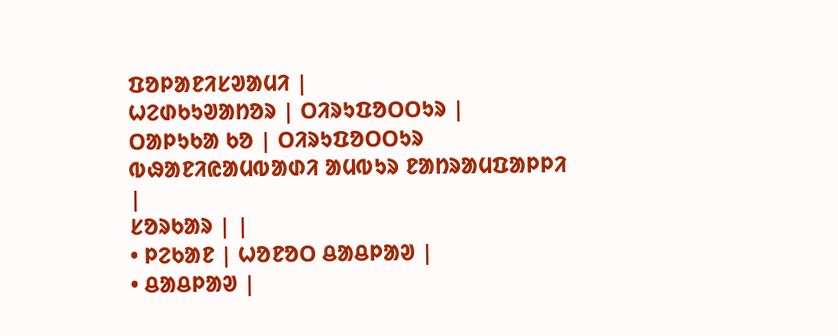ᱯᱚᱞᱟᱱᱤᱥᱣᱟᱢᱤ |
ᱦᱮᱰᱠᱩᱣᱟᱴᱚᱨ | ᱛᱤᱨᱩᱯᱚᱛᱛᱩᱨ |
ᱛᱟᱞᱩᱠᱟ ᱠᱚ | ᱛᱤᱨᱩᱯᱚᱛᱛᱩᱨ ᱵᱷᱟᱱᱤᱭᱟᱢᱵᱟᱰᱤ ᱟᱢᱵᱩᱨ ᱱᱟᱴᱨᱟᱢᱯᱟᱞᱞᱤ |
ᱥᱚᱨᱠᱟᱨ | |
• ᱞᱮᱠᱟᱱ | ᱦᱚᱱᱚᱛ ᱪᱟᱪᱞᱟᱣ |
• ᱪᱟᱪᱞᱟᱣ |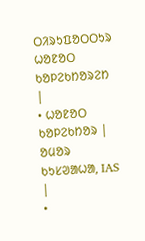ᱛᱤᱨᱩᱯᱚᱛᱛᱩᱨ ᱦᱚᱱᱚᱛ ᱠᱚᱞᱮᱠᱴᱚᱨᱮᱴ |
• ᱦᱚᱱᱚᱛ ᱠᱚᱞᱮᱠᱴᱚᱨ | ᱚᱢᱚᱨ ᱠᱩᱥᱣᱟᱦᱟ, IAS |
•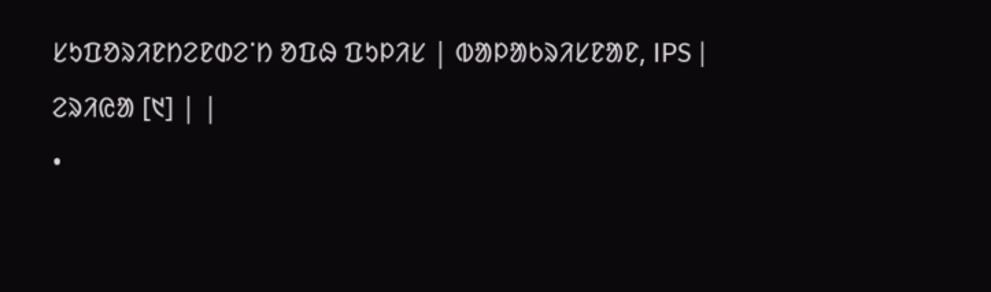ᱥᱩᱯᱚᱨᱤᱱᱴᱮᱱᱰᱮᱸᱴ ᱚᱯᱷ ᱯᱩᱞᱤᱥ | ᱵᱟᱞᱟᱠᱨᱤᱥᱱᱟᱱ, IPS |
ᱮᱨᱤᱭᱟ [᱑] | |
•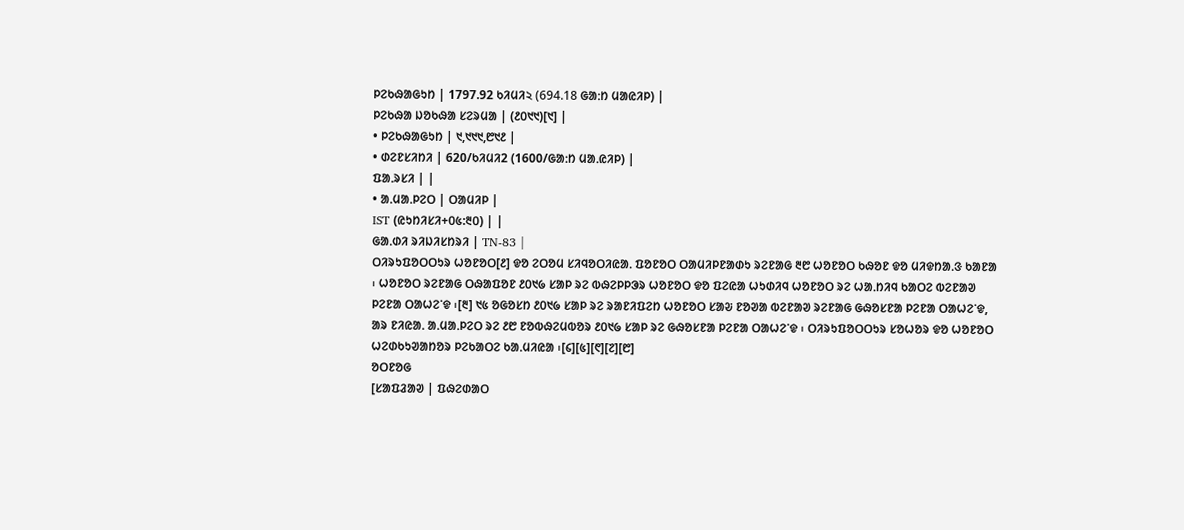ᱞᱮᱠᱷᱟᱜᱩᱴ | 1797.92 ᱠᱤᱢᱤ২ (694.18 ᱜᱟᱺᱴ ᱢᱟᱭᱤᱞ) |
ᱞᱮᱠᱷᱟ ᱡᱚᱠᱷᱟ ᱥᱮᱨᱢᱟ | (᱒᱐᱑᱑)[᱑] |
• ᱞᱮᱠᱷᱟᱜᱩᱴ | ᱑,᱑᱑᱑,᱘᱑᱒ |
• ᱰᱮᱱᱥᱤᱴᱤ | 620/ᱠᱤᱢᱤ2 (1600/ᱜᱟᱺᱴ ᱢᱟᱹᱭᱤᱞ) |
ᱯᱟᱹᱨᱥᱤ | |
• ᱟᱹᱢᱟᱹᱞᱮᱛ | ᱛᱟᱢᱤᱞ |
IST (ᱭᱩᱴᱤᱥᱤ+᱐᱕:᱓᱐) | |
ᱜᱟᱹᱰᱤ ᱨᱤᱡᱤᱥᱴᱨᱤ | TN-83 |
ᱛᱤᱨᱩᱯᱚᱛᱛᱩᱨ ᱦᱚᱱᱚᱛ[᱒] ᱫᱚ ᱮᱛᱚᱢ ᱥᱤᱧᱚᱛᱤᱭᱟᱹ ᱯᱚᱱᱚᱛ ᱛᱟᱢᱤᱞᱱᱟᱰᱩ ᱨᱮᱱᱟᱜ ᱓᱘ ᱦᱚᱱᱚᱛ ᱠᱷᱚᱱ ᱫᱚ ᱢᱤᱫᱴᱟᱹᱝ ᱠᱟᱱᱟ ᱾ ᱦᱚᱱᱚᱛ ᱨᱮᱱᱟᱜ ᱛᱷᱟᱯᱚᱱ ᱒᱐᱑᱙ ᱥᱟᱞ ᱨᱮ ᱵᱷᱮᱞᱞᱳᱨ ᱦᱚᱱᱚᱛ ᱫᱚ ᱯᱮᱭᱟ ᱦᱩᱰᱤᱧ ᱦᱚᱱᱚᱛ ᱨᱮ ᱦᱟᱹᱴᱤᱧ ᱠᱟᱛᱮ ᱵᱮᱱᱟᱣ ᱞᱮᱱᱟ ᱛᱟᱦᱮᱸᱫ ᱾[᱓] ᱑᱕ ᱚᱜᱚᱥᱴ ᱒᱐᱑᱙ ᱥᱟᱞ ᱨᱮ ᱨᱟᱱᱤᱯᱮᱴ ᱦᱚᱱᱚᱛ ᱥᱟᱶ ᱱᱚᱣᱟ ᱵᱮᱱᱟᱣ ᱨᱮᱱᱟᱜ ᱜᱷᱚᱥᱱᱟ ᱞᱮᱱᱟ ᱛᱟᱦᱮᱸᱫ, ᱟᱨ ᱱᱤᱭᱟᱹ ᱟᱹᱢᱟᱹᱞᱮᱛ ᱨᱮ ᱒᱘ ᱱᱚᱵᱷᱮᱢᱵᱚᱨ ᱒᱐᱑᱙ ᱥᱟᱞ ᱨᱮ ᱜᱷᱚᱥᱱᱟ ᱞᱮᱱᱟ ᱛᱟᱦᱮᱸᱫ ᱾ ᱛᱤᱨᱩᱯᱚᱛᱛᱩᱨ ᱥᱚᱦᱚᱨ ᱫᱚ ᱦᱚᱱᱚᱛ ᱦᱮᱰᱠᱩᱣᱟᱴᱚᱨ ᱞᱮᱠᱟᱛᱮ ᱠᱟᱹᱢᱤᱭᱟ ᱾[᱔][᱕][᱖][᱗][᱘]
ᱚᱛᱱᱚᱜ
[ᱥᱟᱯᱲᱟᱣ | ᱯᱷᱮᱰᱟᱛ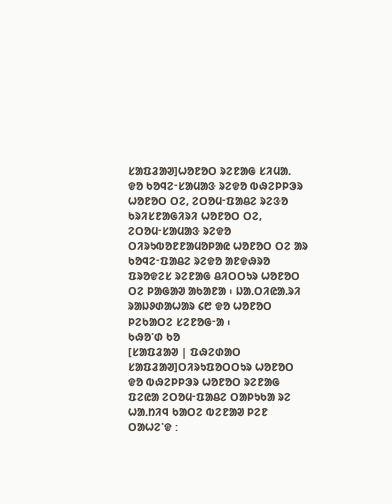ᱥᱟᱯᱲᱟᱣ]ᱦᱚᱱᱚᱛ ᱨᱮᱱᱟᱜ ᱥᱤᱢᱟᱹ ᱫᱚ ᱠᱚᱧᱮᱼᱥᱟᱢᱟᱝ ᱨᱮᱫᱚ ᱵᱷᱮᱞᱞᱳᱨ ᱦᱚᱱᱚᱛ ᱛᱮ, ᱮᱛᱚᱢᱼᱯᱟᱪᱮ ᱨᱮᱝᱚ ᱠᱨᱤᱥᱱᱟᱜᱤᱨᱤ ᱦᱚᱱᱚᱛ ᱛᱮ, ᱮᱛᱚᱢᱼᱥᱟᱢᱟᱝ ᱨᱮᱫᱚ ᱛᱤᱨᱩᱵᱚᱱᱱᱟᱢᱚᱞᱟᱭ ᱦᱚᱱᱚᱛ ᱛᱮ ᱟᱨ ᱠᱚᱧᱮᱼᱯᱟᱪᱮ ᱨᱮᱫᱚ ᱟᱱᱫᱷᱨᱚ ᱯᱨᱚᱫᱮᱥ ᱨᱮᱱᱟᱜ ᱪᱤᱛᱛᱩᱨ ᱦᱚᱱᱚᱛ ᱛᱮ ᱞᱟᱜᱟᱣ ᱟᱠᱟᱱᱟ ᱾ ᱡᱟᱹᱛᱤᱭᱟᱹᱨᱤ ᱨᱟᱡᱽᱰᱟᱦᱟᱨ ᱔᱘ ᱫᱚ ᱦᱚᱱᱚᱛ ᱞᱮᱠᱟᱛᱮ ᱥᱮᱱᱚᱜᱼᱟ ᱾
ᱠᱷᱚᱸᱰ ᱠᱚ
[ᱥᱟᱯᱲᱟᱣ | ᱯᱷᱮᱰᱟᱛ ᱥᱟᱯᱲᱟᱣ]ᱛᱤᱨᱩᱯᱚᱛᱛᱩᱨ ᱦᱚᱱᱚᱛ ᱫᱚ ᱵᱷᱮᱞᱞᱳᱨ ᱦᱚᱱᱚᱛ ᱨᱮᱱᱟᱜ ᱯᱮᱭᱟ ᱮᱛᱚᱢᱼᱯᱟᱪᱮ ᱛᱟᱞᱩᱠᱟ ᱨᱮ ᱦᱟᱹᱴᱤᱧ ᱠᱟᱛᱮ ᱵᱮᱱᱟᱣ ᱞᱮᱱ ᱛᱟᱦᱮᱸᱫ :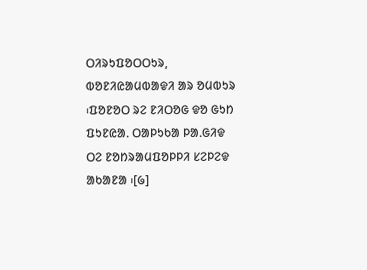ᱛᱤᱨᱩᱯᱚᱛᱛᱩᱨ, ᱵᱚᱱᱤᱭᱟᱢᱵᱟᱫᱤ ᱟᱨ ᱚᱢᱵᱩᱨ ᱾ᱯᱚᱱᱚᱛ ᱨᱮ ᱱᱤᱛᱚᱜ ᱫᱚ ᱜᱩᱴ ᱯᱩᱱᱭᱟᱹ ᱛᱟᱞᱩᱠᱟ ᱞᱟᱹᱜᱤᱫ ᱛᱮ ᱱᱚᱴᱨᱟᱢᱯᱚᱞᱞᱤ ᱥᱮᱞᱮᱫ ᱟᱠᱟᱱᱟ ᱾[᱙]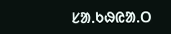ᱥᱟᱹᱠᱷᱭᱟᱹᱛ